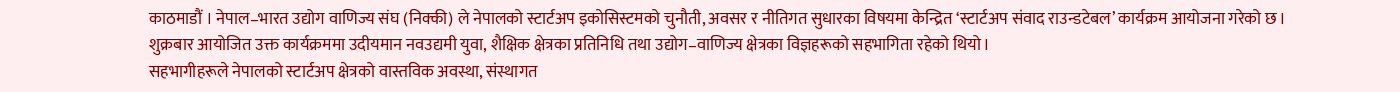काठमाडौं । नेपाल–भारत उद्योग वाणिज्य संघ (निक्की) ले नेपालको स्टार्टअप इकोसिस्टमको चुनौती, अवसर र नीतिगत सुधारका विषयमा केन्द्रित ‘स्टार्टअप संवाद राउन्डटेबल’ कार्यक्रम आयोजना गरेको छ।
शुक्रबार आयोजित उक्त कार्यक्रममा उदीयमान नवउद्यमी युवा, शैक्षिक क्षेत्रका प्रतिनिधि तथा उद्योग–वाणिज्य क्षेत्रका विज्ञहरूको सहभागिता रहेको थियो।
सहभागीहरूले नेपालको स्टार्टअप क्षेत्रको वास्तविक अवस्था, संस्थागत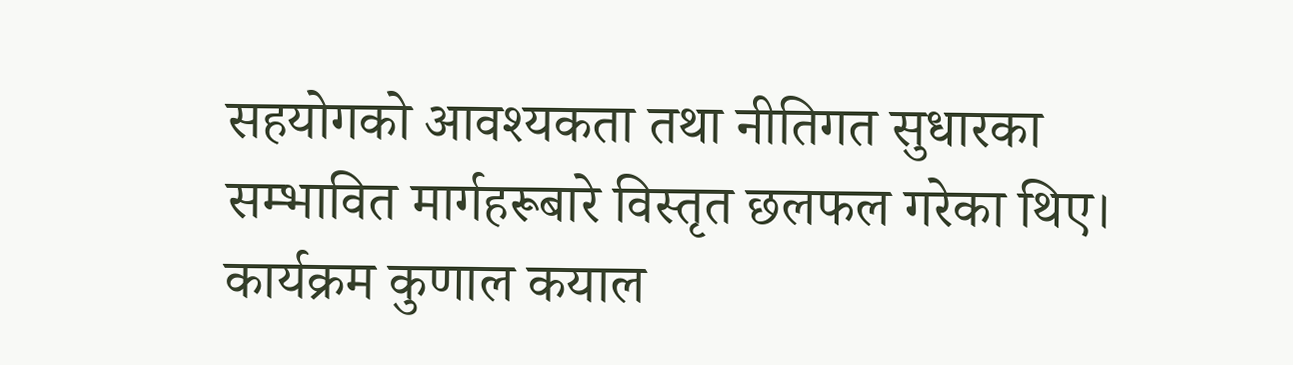सहयोगको आवश्यकता तथा नीतिगत सुधारका सम्भावित मार्गहरूबारे विस्तृत छलफल गरेका थिए।
कार्यक्रम कुणाल कयाल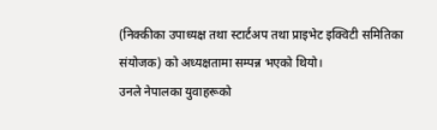(निक्कीका उपाध्यक्ष तथा स्टार्टअप तथा प्राइभेट इक्विटी समितिका संयोजक) को अध्यक्षतामा सम्पन्न भएको थियो।
उनले नेपालका युवाहरूको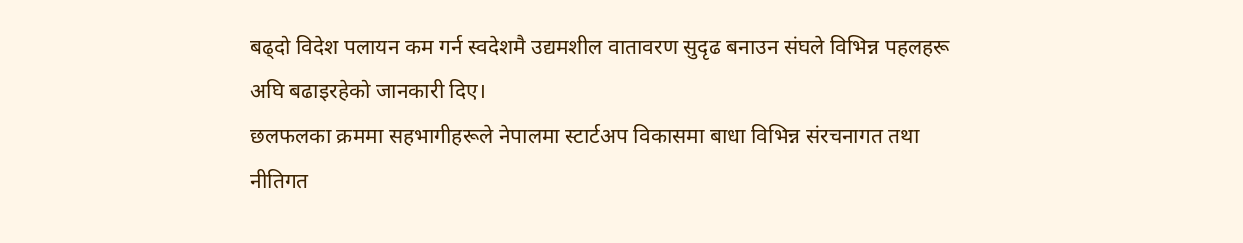बढ्दो विदेश पलायन कम गर्न स्वदेशमै उद्यमशील वातावरण सुदृढ बनाउन संघले विभिन्न पहलहरू अघि बढाइरहेको जानकारी दिए।
छलफलका क्रममा सहभागीहरूले नेपालमा स्टार्टअप विकासमा बाधा विभिन्न संरचनागत तथा नीतिगत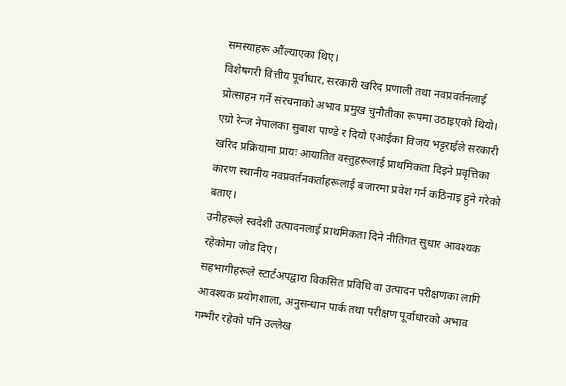समस्याहरू औंल्याएका थिए।
विशेषगरी वित्तीय पूर्वाधार, सरकारी खरिद प्रणाली तथा नवप्रवर्तनलाई प्रोत्साहन गर्ने संरचनाको अभाव प्रमुख चुनौतीका रूपमा उठाइएको थियो।
एग्रो रेन्ज नेपालका सुबाश पाण्डे र दियो एआईका विजय भट्टराईले सरकारी खरिद प्रक्रियामा प्रायः आयातित वस्तुहरूलाई प्राथमिकता दिइने प्रवृत्तिका कारण स्थानीय नवप्रवर्तनकर्ताहरूलाई बजारमा प्रवेश गर्न कठिनाइ हुने गरेको बताए।
उनीहरूले स्वदेशी उत्पादनलाई प्राथमिकता दिने नीतिगत सुधार आवश्यक रहेकोमा जोड दिए।
सहभागीहरूले स्टार्टअपद्वारा विकसित प्रविधि वा उत्पादन परीक्षणका लागि आवश्यक प्रयोगशाला, अनुसन्धान पार्क तथा परीक्षण पूर्वाधारको अभाव गम्भीर रहेको पनि उल्लेख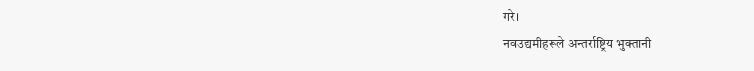गरे।
नवउद्यमीहरूले अन्तर्राष्ट्रिय भुक्तानी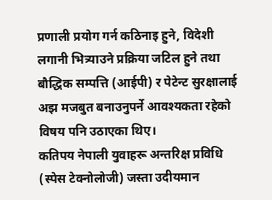प्रणाली प्रयोग गर्न कठिनाइ हुने, विदेशी लगानी भित्र्याउने प्रक्रिया जटिल हुने तथा बौद्धिक सम्पत्ति (आईपी) र पेटेन्ट सुरक्षालाई अझ मजबुत बनाउनुपर्ने आवश्यकता रहेको विषय पनि उठाएका थिए।
कतिपय नेपाली युवाहरू अन्तरिक्ष प्रविधि (स्पेस टेक्नोलोजी) जस्ता उदीयमान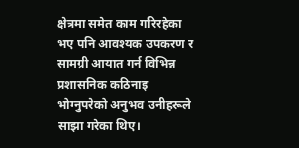क्षेत्रमा समेत काम गरिरहेका भए पनि आवश्यक उपकरण र सामग्री आयात गर्न विभिन्न प्रशासनिक कठिनाइ भोग्नुपरेको अनुभव उनीहरूले साझा गरेका थिए।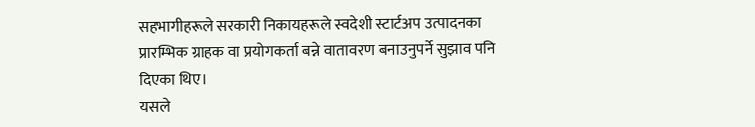सहभागीहरूले सरकारी निकायहरूले स्वदेशी स्टार्टअप उत्पादनका प्रारम्भिक ग्राहक वा प्रयोगकर्ता बन्ने वातावरण बनाउनुपर्ने सुझाव पनि दिएका थिए।
यसले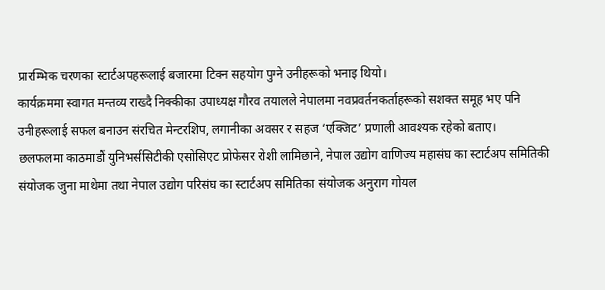प्रारम्भिक चरणका स्टार्टअपहरूलाई बजारमा टिक्न सहयोग पुग्ने उनीहरूको भनाइ थियो।
कार्यक्रममा स्वागत मन्तव्य राख्दै निक्कीका उपाध्यक्ष गौरव तयालले नेपालमा नवप्रवर्तनकर्ताहरूको सशक्त समूह भए पनि उनीहरूलाई सफल बनाउन संरचित मेन्टरशिप, लगानीका अवसर र सहज ‘एक्जिट’ प्रणाली आवश्यक रहेको बताए।
छलफलमा काठमाडौं युनिभर्ससिटीकी एसोसिएट प्रोफेसर रोशी लामिछाने, नेपाल उद्योग वाणिज्य महासंघ का स्टार्टअप समितिकी संयोजक जुना माथेमा तथा नेपाल उद्योग परिसंघ का स्टार्टअप समितिका संयोजक अनुराग गोयल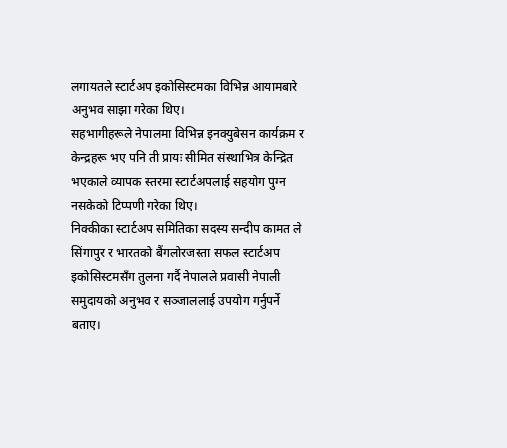लगायतले स्टार्टअप इकोसिस्टमका विभिन्न आयामबारे अनुभव साझा गरेका थिए।
सहभागीहरूले नेपालमा विभिन्न इनक्युबेसन कार्यक्रम र केन्द्रहरू भए पनि ती प्रायः सीमित संस्थाभित्र केन्द्रित भएकाले व्यापक स्तरमा स्टार्टअपलाई सहयोग पुग्न नसकेको टिप्पणी गरेका थिए।
निक्कीका स्टार्टअप समितिका सदस्य सन्दीप कामत ले सिंगापुर र भारतको बैंगलोरजस्ता सफल स्टार्टअप इकोसिस्टमसँग तुलना गर्दै नेपालले प्रवासी नेपाली समुदायको अनुभव र सञ्जाललाई उपयोग गर्नुपर्ने बताए।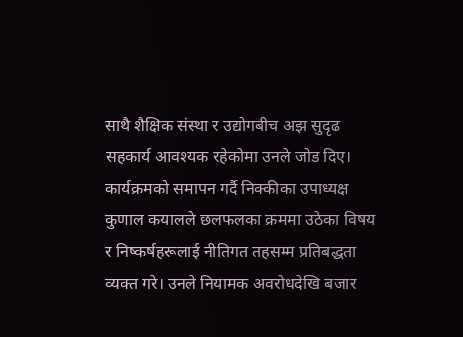साथै शैक्षिक संस्था र उद्योगबीच अझ सुदृढ सहकार्य आवश्यक रहेकोमा उनले जोड दिए।
कार्यक्रमको समापन गर्दै निक्कीका उपाध्यक्ष कुणाल कयालले छलफलका क्रममा उठेका विषय र निष्कर्षहरूलाई नीतिगत तहसम्म प्रतिबद्धता व्यक्त गरे। उनले नियामक अवरोधदेखि बजार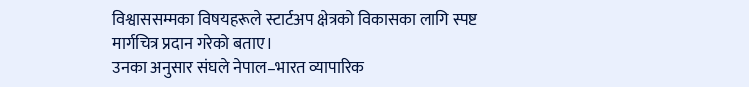विश्वाससम्मका विषयहरूले स्टार्टअप क्षेत्रको विकासका लागि स्पष्ट मार्गचित्र प्रदान गरेको बताए।
उनका अनुसार संघले नेपाल–भारत व्यापारिक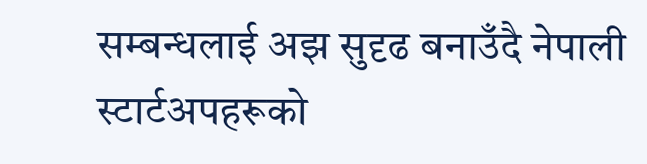सम्बन्धलाई अझ सुदृढ बनाउँदै नेपाली स्टार्टअपहरूको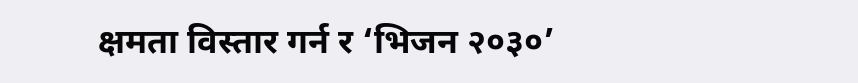क्षमता विस्तार गर्न र ‘भिजन २०३०’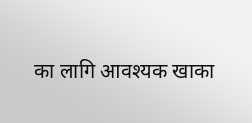का लागि आवश्यक खाका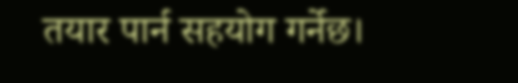तयार पार्न सहयोग गर्नेछ।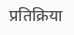प्रतिक्रिया